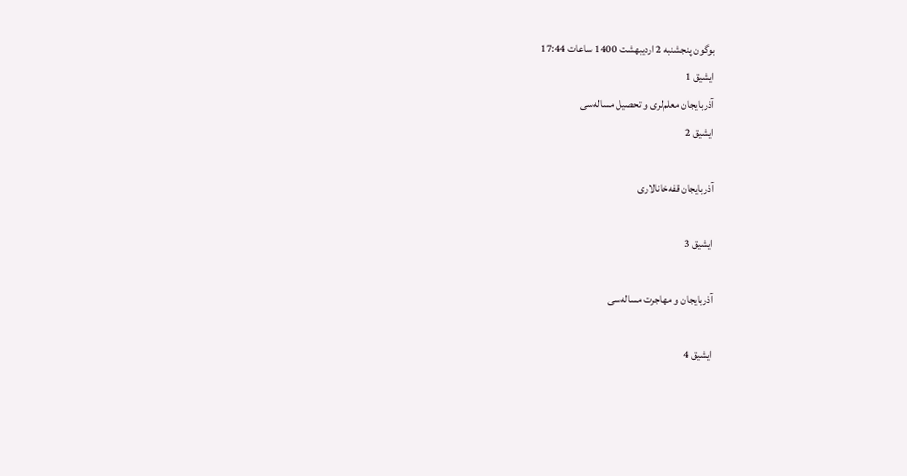بوگون پنجشنبه 2 اردیبهشت 1400 ساعات 17:44
ایشیق 1
آذربایجان معلم‌لری و تحصیل مساله‌سی
ایشیق 2

آذربایجان قفه‌خانالاری

ایشیق 3

آذربایجان و مهاجرت مساله‌سی

ایشیق 4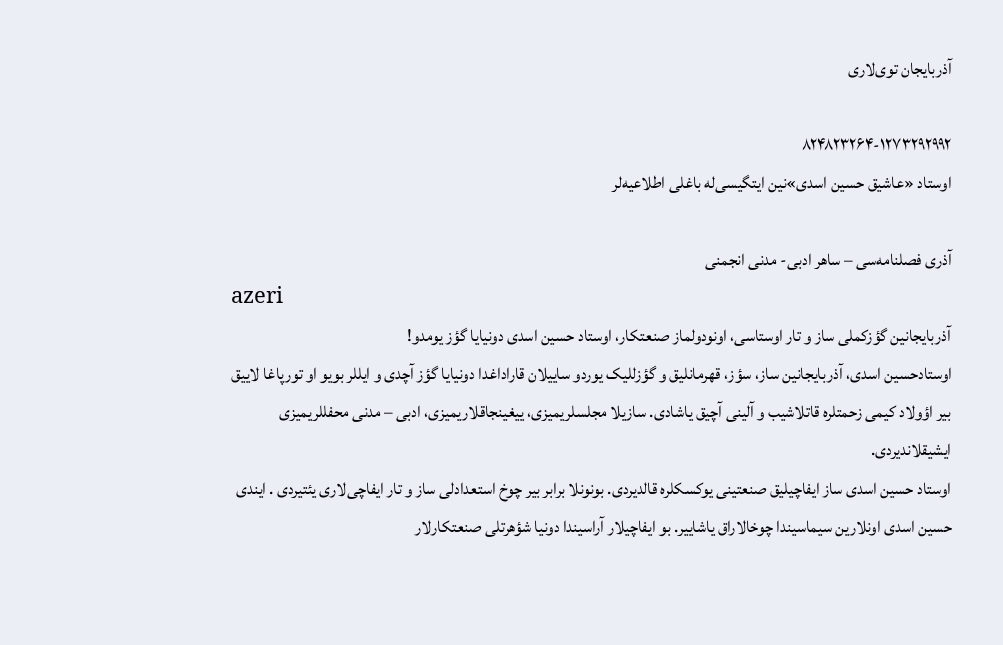آذربایجان توی‌لاری

۸۲۴۸۲۳۲۶۴-۱۲۷۳۲۹۲۹۹۲
اوستاد «عاشیق حسین اسدی»نین ایتگیسی‌له باغلی اطلاعیه‌لر

آذری فصلنامه‌سی – ساهر ادبی- مدنی انجمنی
azeri
آذربایجانین گؤزکملی ساز و تار اوستاسی، اونودولماز صنعتکار، اوستاد حسین اسدی دونیایا گؤز یومدو!
اوستادحسین اسدی، آذربایجانین ساز، سؤز، قهرمانلیق و گؤزللیک یوردو ساییلان قاراداغدا دونیایا گؤز آچدی و ایللر بویو او تورپاغا لاییق بیر اؤولاد کیمی زحمتلره قاتلاشیب و آلینی آچیق یاشادی. سازیلا مجلسلریمیزی، ییغینجاقلاریمیزی، ادبی – مدنی محفللریمیزی ایشیقلاندیردی.
اوستاد حسین اسدی ساز ایفاچیلیق صنعتینی یوکسکلره قالدیردی. بونونلا برابر بیر چوخ استعدادلی ساز و تار ایفاچی‌لاری یئتیردی . ایندی حسین اسدی اونلارین سیماسیندا چوخالاراق یاشاییر. بو ایفاچیلار آراسیندا دونیا شؤهرتلی صنعتکارلار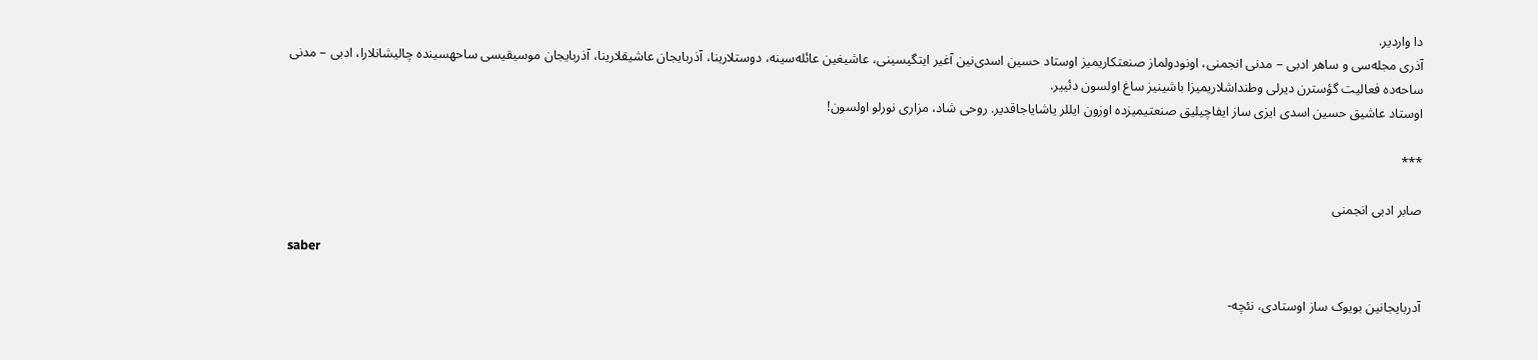دا واردیر.
آذری مجله‌سی و ساهر ادبی – مدنی انجمنی، اونودولماز صنعتکاریمیز اوستاد حسین اسدی‌نین آغیر ایتگیسینی، عاشیغین عائله‌سینه، دوستلارینا، آذربایجان عاشیقلارینا، آذربایجان موسیقیسی ساحهسینده چالیشانلارا، ادبی – مدنی ساحه‌ده فعالیت گؤسترن دیرلی وطنداشلاریمیزا باشینیز ساغ اولسون دئییر.
اوستاد عاشیق حسین اسدی ایزی ساز ایفاچیلیق صنعتیمیزده اوزون ایللر یاشایاجاقدیر. روحی شاد، مزاری نورلو اولسون!

***

صابر ادبی انجمنی

saber

آدربایجانین بویوک ساز اوستادی، نئچه-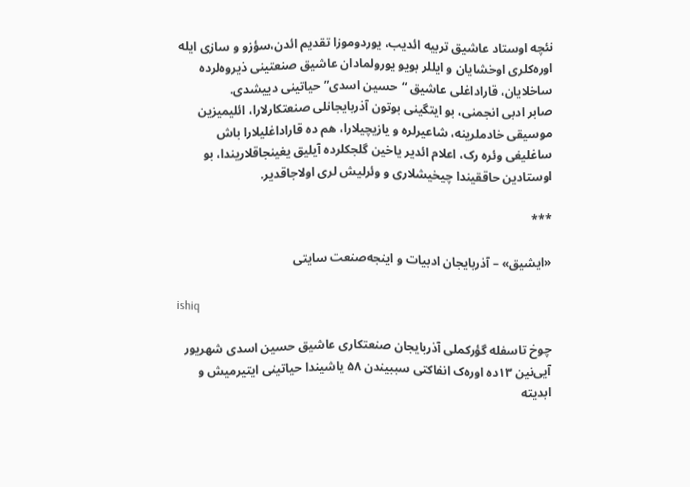نئچه اوستاد عاشیق تربیه ائدیب، یوردوموزا تقدیم ائدن،سؤزو و سازی ایله اوره‌کلری اوخشایان و ایللر بویو یورولمادان عاشیق صنعتینی ذیروه‌لرده ساخلایان، قاراداغلی عاشیق “حسین اسدی” حیاتینی دییشدی.
صابر ادبی انجمنی، بو ایتگینی بوتون آذربایجانلی صنعتکارلارا، ائلیمیزین موسیقی خادملرینه، شاعیرلره و یازیچیلارا، هم ده قاراداغلیلارا باش ساغلیغی وئره رک، اعلام ائدیر یاخین گلجکلرده آیلیق یغینجاقلاریندا، بو اوستادین حاققیندا چیخیشلاری و وئرلیش لری اولاجاقدیر.

***

«ایشیق» – آذربایجان ادبیات و اینجه‌صنعت سایتی

ishiq

چوخ تاسفله گؤرکملی آذربایجان صنعتکاری عاشیق حسین اسدی شهریور آیی‌نین ۱۳ده اوره‌ک انفاکتی سببیندن ۵۸ یاشیندا حیاتینی ایتیرمیش و ابدیته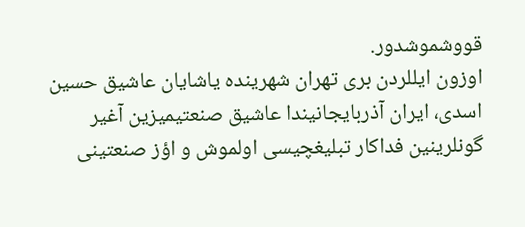قووشموشدور.
اوزون ایللردن بری تهران شهرینده یاشایان عاشیق حسین اسدی، ایران آذربایجانیندا عاشیق صنعتیمیزین آغیر گونلرینین فداکار تبلیغچیسی اولموش و اؤز صنعتینی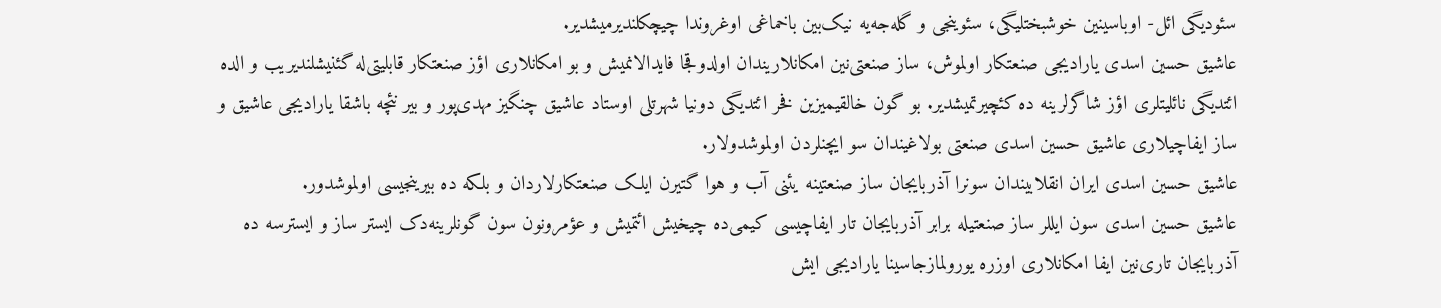سئودیگی ائل- اوباسینین خوشبختلیگی، سئوینجی و گله‌جه‌یه نیک‌بین باخماغی اوغروندا چیچکلندیرمیشدیر.
عاشیق حسین اسدی یارادیجی صنعتکار اولموش، ساز صنعتی‌نین امکانلاریندان اولدوقجا فایدالانمیش و بو امکانلاری اؤز صنعتکار قابلیتی‌له گئنیشلندیریب و الده ائتدیگی نائلیتلری اؤز شاگرلرینه ده کئچیرتمیشدیر. بو گون خالقیمیزین فخر ائتدیگی دونیا شهرتلی اوستاد عاشیق چنگیز مهدی‌پور و بیر نئچه باشقا یارادیجی عاشیق و ساز ایفاچیلاری عاشیق حسین اسدی صنعتی بولاغیندان سو ایچنلردن اولموشدولار.
عاشیق حسین اسدی ایران انقلابیندان سونرا آذربایجان ساز صنعتینه یئنی آب و هوا گتیرن ایلک صنعتکارلاردان و بلکه ده بیرینجیسی اولموشدور.
عاشیق حسین اسدی سون ایللر ساز صنعتیله برابر آذربایجان تار ایفاچیسی کیمی‌ده چیخیش ائتمیش و عؤمرونون سون گونلرینه‌دک ایستر ساز و ایسترسه ده آذربایجان تاری‌نین ایفا امکانلاری اوزره یورولمازجاسینا یارادیجی ایش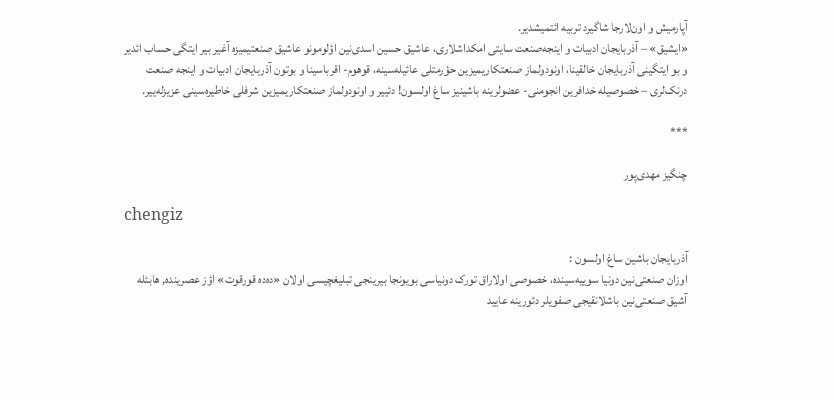آپارمیش و اون‌لارجا شاگیرد تربیه ائتمیشدیر.
«ایشیق» – آذربایجان ادبیات و اینجه‌صنعت سایتی امکداشلاری، عاشیق حسین اسدی‌نین اؤلومونو عاشیق صنعتیمیزه آغیر بیر ایتگی حساب ائدیر و بو ایتگینی آذربایجان خالقینا، اونودولماز صنعتکاریمیزین حؤرمتلی عائیله‌سینه، قوهوم- اقرباسینا و بوتون آذربایجان ادبیات و اینجه صنعت درنک‌لری – خصوصیله خدافرین انجومنی- عضولرینه باشینیز ساغ اولسون! دئییر و اونودولماز صنعتکاریمیزین شرفلی خاطیره‌سینی عزیزله‌ییر.

***

چنگیز مهدی‌پور

chengiz

آذربایجان باشین ساغ اولسون :
اوزان صنعتی‌نین دونیا سوییه‌سینده، خصوصی اولاراق تورک دونیاسی بویونجا بیرینجی تبلیغچیسی اولان «ده‌ده قورقوت» اؤز عصرینده, هابئله آشیق صنعتی‌نین باشلانقیجی صفویلر دئورینه عایید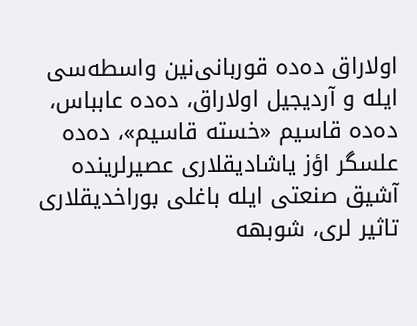اولاراق ده‌ده قوربانی‌نین واسطه‌سی ایله و آردیجیل اولاراق، ده‌ده عابباس، ده‌ده قاسیم «خسته قاسیم»، ده‌ده علسگر اؤز یاشادیقلاری عصیرلرینده آشیق صنعتی ایله باغلی بوراخدیقلاری تاثیر لری، شوبهه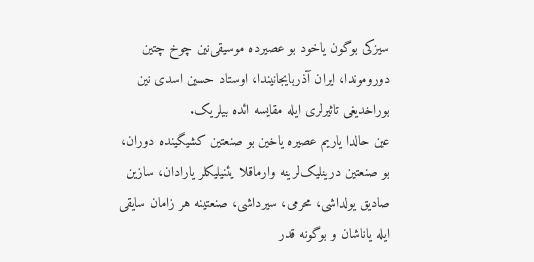سیزکی بوگون یاخود بو عصیرده موسیقی‌نین چوخ چتین دوروموندا، ایران آذربایجانیندا، اوستاد حسین اسدی نین بوراخدیغی تاثیرلری ایله مقایسه ائده بیلریک.
عین حالدا یاریم عصیره یاخین بو صنعتین کشیگینده دوران، بو صنعتین درینلیک‌لرینه وارماقلا یئنیلیکلر یارادان، سازین صادیق یولداشی، محرمی، سیرداشی، صنعتینه هر زامان سایقی ایله یاناشان و بوگونه قدر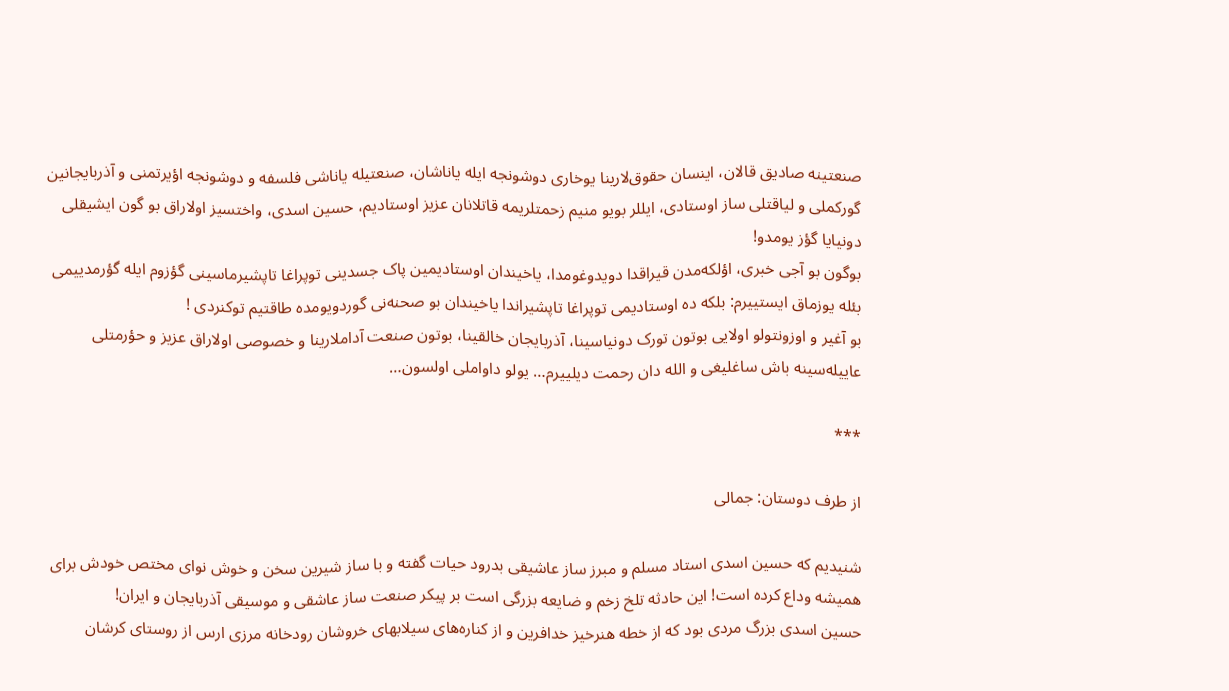صنعتینه صادیق قالان، اینسان حقوق‌لارینا یوخاری دوشونجه ایله یاناشان، صنعتیله یاناشی فلسفه و دوشونجه اؤیرتمنی و آذربایجانین گورکملی و لیاقتلی ساز اوستادی، ایللر بویو منیم زحمتلریمه قاتلانان عزیز اوستادیم، حسین اسدی، واختسیز اولاراق بو گون ایشیقلی دونیایا گؤز یومدو!
بوگون بو آجی خبری، اؤلکه‌مدن قیراقدا دویدوغومدا، یاخیندان اوستادیمین پاک جسدینی توپراغا تاپشیرماسینی گؤزوم ایله گؤرمدییمی بئله یوزماق ایستییرم: بلکه ده اوستادیمی توپراغا تاپشیراندا یاخیندان بو صحنه‌نی گوردویومده طاقتیم توکنردی !
بو آغیر و اوزونتولو اولایی بوتون تورک دونیاسینا، آذربایجان خالقینا، بوتون صنعت آداملارینا و خصوصی اولاراق عزیز و حؤرمتلی عاییله‌سینه باش ساغلیغی و الله دان رحمت دیلییرم… یولو داواملی اولسون…

***

از طرف دوستان: جمالی

شنیدیم که حسین اسدی استاد مسلم و مبرز ساز عاشیقی بدرود حیات گفته و با ساز شیرین سخن و خوش نوای مختص خودش برای همیشه وداع کرده است! این حادثه تلخ زخم و ضایعه بزرگی است بر پیکر صنعت ساز عاشقی و موسیقی آذربایجان و ایران!
حسین اسدی بزرگ مردی بود که از خطه هنرخیز خدافرین و از کناره‌های سیلابهای خروشان رود‌خانه مرزی ارس از روستای کرشان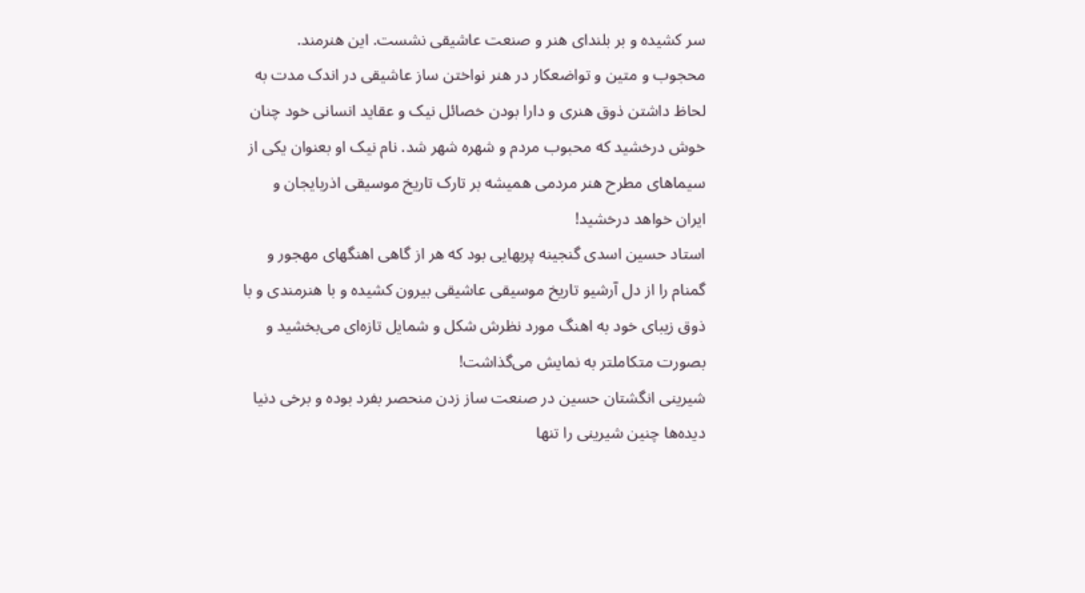سر کشیده و بر بلندای هنر و صنعت عاشیقی نشست. این هنرمند. محجوب و متین و تواضعکار در هنر نواختن ساز عاشیقی در اندک مدت به لحاظ داشتن ذوق هنری و دارا بودن خصائل نیک و عقاید انسانی خود چنان خوش درخشید که محبوب مردم و شهره شهر شد. نام نیک او بعنوان یکی از سیماهای مطرح هنر مردمی همیشه بر تارک تاریخ موسیقی اذربایجان و ایران خواهد درخشید!
استاد حسین اسدی گنجینه پربهایی بود که هر از گاهی اهنگهای مهجور و گمنام را از دل آرشیو تاریخ موسیقی عاشیقی بیرون کشیده و با هنرمندی و با ذوق زیبای خود به اهنگ مورد نظرش شکل و شمایل تازه‌ای می‌بخشید و بصورت متکاملتر به نمایش می‌گذاشت!
شیرینی انگشتان حسین در صنعت ساز زدن منحصر بفرد بوده و برخی دنیا دیده‌ها چنین شیرینی را تنها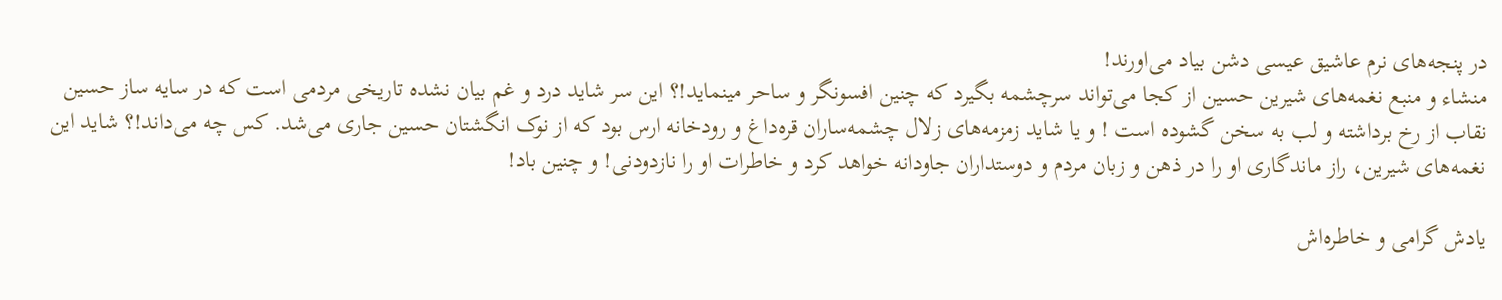در پنجه‌های نرم عاشیق عیسی دشن بیاد می‌اورند!
منشاء و منبع نغمه‌های شیرین حسین از کجا می‌تواند سرچشمه بگیرد که چنین افسونگر و ساحر مینماید!؟ این سر شاید درد و غم بیان نشده تاریخی مردمی است که در سایه ساز حسین نقاب از رخ برداشته و لب به سخن گشوده است ! و یا شاید زمزمه‌های زلال چشمه‌ساران قره‌داغ و رودخانه ارس بود که از نوک انگشتان حسین جاری می‌شد. کس چه می‌داند!؟ شاید این نغمه‌های شیرین، راز ماندگاری او را در ذهن و زبان مردم و دوستداران جاودانه خواهد کرد و خاطرات او را نازدودنی! و چنین باد!

یادش گرامی و خاطره‌اش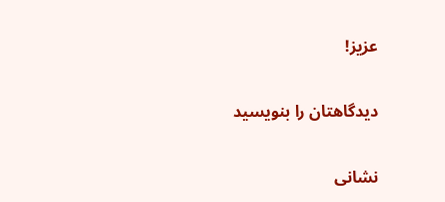عزیز!

دیدگاهتان را بنویسید

نشانی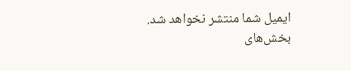ایمیل شما منتشر نخواهد شد. بخش‌های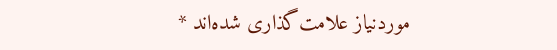موردنیاز علامت‌گذاری شده‌اند *